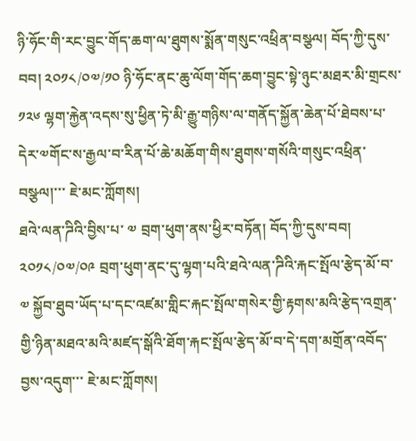ཉི་ཧོང་གི་རང་བྱུང་གོད་ཆག་ལ་ཐུགས་སྨོན་གསུང་འཕྲིན་བསྩལ། བོད་ཀྱི་དུས་བབ། ༢༠༡༨/༠༧/༡༠ ཉི་ཧོང་ནང་ཆུ་ལོག་གོད་ཆག་བྱུང་སྟེ་ཉུང་མཐར་མི་གྲངས་ ༡༢༦ ལྷག་རྐྱེན་འདས་སུ་ཕྱིན་ཏེ་མི་རྒྱུ་གཉིས་ལ་གནོད་སྐྱོན་ཆེན་པོ་ཐེབས་པ་དེར་༧གོང་ས་རྒྱལ་བ་རིན་པོ་ཆེ་མཆོག་གིས་ཐུགས་གསོའི་གསུང་འཕྲིན་བསྩལ།་་་ ཇེ་མང་ཀློགས།
ཐའེ་ལན་ཌིའི་བྱིས་པ་ ༧ བྲག་ཕུག་ནས་ཕྱིར་བཏོན། བོད་ཀྱི་དུས་བབ། ༢༠༡༨/༠༧/༠༩ བྲག་ཕུག་ནང་དུ་ལྷག་པའི་ཐའེ་ལན་ཌིའི་རྐང་སྤོལ་རྩེད་མོ་བ་ ༧ སྐྱོབ་ཐུབ་ཡོད་པ་དང་འཛམ་གླིང་རྐང་སྤོལ་གསེར་གྱི་རྟགས་མའི་རྩེད་འགྲན་གྱི་ཉིན་མཐའ་མའི་མཛད་སྒོའི་ཐོག་རྐང་སྤོལ་རྩེད་མོ་བ་དེ་དག་མགྲོན་འབོད་བྱས་འདུག་་་ ཇེ་མང་ཀློགས།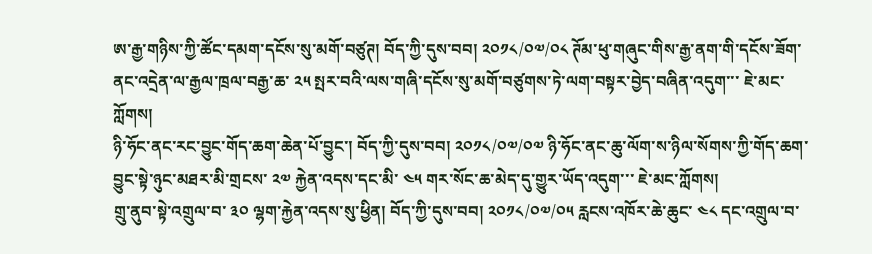ཨ་རྒྱ་གཉིས་ཀྱི་ཚོང་དམག་དངོས་སུ་མགོ་བཙུཊ། བོད་ཀྱི་དུས་བབ། ༢༠༡༨/༠༧/༠༨ ཊོམ་ཕུ་གཞུང་གིས་རྒྱ་ནག་གི་དངོས་ཟོག་ནང་འདྲེན་ལ་རྒྱལ་ཁྲལ་བརྒྱ་ཆ་ ༢༥ སྤར་བའི་ལས་གཞི་དངོས་སུ་མགོ་བཙུགས་ཏེ་ལག་བསྟར་བྱེད་བཞིན་འདུག་་་ ཇེ་མང་ཀློགས།
ཉི་ཧོང་ནང་རང་བྱུང་གོད་ཆག་ཆེན་པོ་བྱུང་། བོད་ཀྱི་དུས་བབ། ༢༠༡༨/༠༧/༠༧ ཉི་ཧོང་ནང་ཆུ་ལོག་ས་ཉིལ་སོགས་ཀྱི་གོད་ཆག་བྱུང་སྟེ་ཉུང་མཐར་མི་གྲངས་ ༢༧ རྐྱེན་འདས་དང་མི་ ༤༥ གར་སོང་ཆ་མེད་དུ་གྱུར་ཡོད་འདུག་་་ ཇེ་མང་ཀློགས།
གྲུ་ནུབ་སྟེ་འགྲུལ་བ་ ༣༠ ལྷག་རྐྱེན་འདས་སུ་ཕྱིན། བོད་ཀྱི་དུས་བབ། ༢༠༡༨/༠༧/༠༥ རླངས་འཁོར་ཆེ་ཆུང་ ༤༨ དང་འགྲུལ་བ་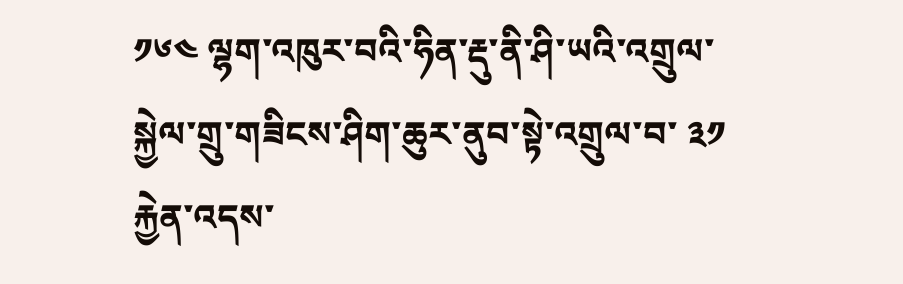༡༦༤ ལྷག་འཁུར་བའི་ཧིན་རྡུ་ནི་ཤི་ཡའི་འགྲུལ་སྐྱེལ་གྲུ་གཟིངས་ཤིག་ཆུར་ནུབ་སྟེ་འགྲུལ་བ་ ༣༡ རྐྱེན་འདས་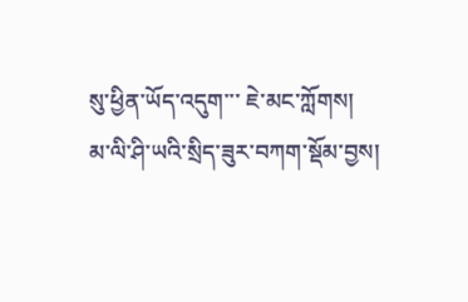སུ་ཕྱིན་ཡོད་འདུག་་་ ཇེ་མང་ཀློགས།
མ་ལི་ཤི་ཡའི་སྲིད་ཟུར་བཀག་སྡོམ་བྱས།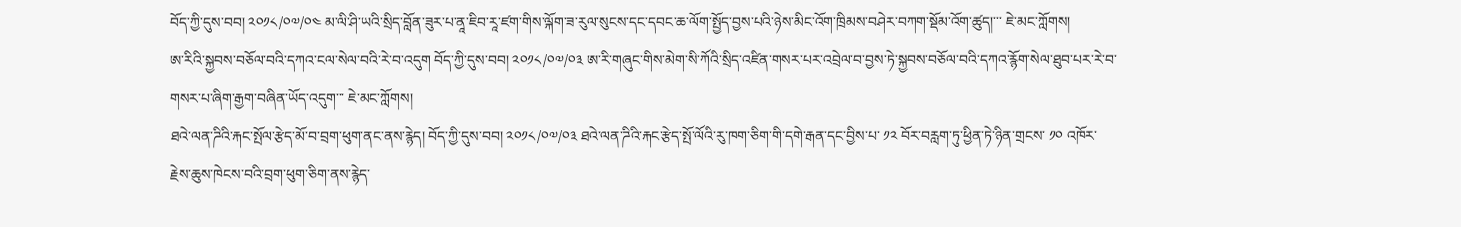བོད་ཀྱི་དུས་བབ། ༢༠༡༨/༠༧/༠༤ མ་ལི་ཤི་ཡའི་སྲིད་བློན་ཟུར་པ་ནཱ་ཇིབ་རཱ་ཛག་གིས་ལྐོག་ཟ་རུལ་སུངས་དང་དབང་ཆ་ལོག་སྤྱོད་བྱས་པའི་ཉེས་མིང་འོག་ཁྲིམས་བཤེར་བཀག་སྡོམ་འོག་ཚུད།་་་ ཇེ་མང་ཀློགས།
ཨ་རིའི་སྐྱབས་བཅོལ་བའི་དཀའ་ངལ་སེལ་བའི་རེ་བ་འདུག བོད་ཀྱི་དུས་བབ། ༢༠༡༨/༠༧/༠༣ ཨ་རི་གཞུང་གིས་མེག་སི་ཀོའི་སྲིད་འཛིན་གསར་པར་འབྲེལ་བ་བྱས་ཏེ་སྐྱབས་བཅོལ་བའི་དཀའ་རྙོག་སེལ་ཐུབ་པར་རེ་བ་གསར་པ་ཞིག་རྒྱག་བཞིན་ཡོད་འདུག་་་ ཇེ་མང་ཀློགས།
ཐའེ་ལན་ཌིའི་རྐང་སྤོལ་རྩེད་མོ་བ་བྲག་ཕུག་ནང་ནས་རྙེད། བོད་ཀྱི་དུས་བབ། ༢༠༡༨/༠༧/༠༣ ཐའེ་ལན་ཌིའི་རྐང་རྩེད་སྤོ་ལོའི་རུ་ཁག་ཅིག་གི་དགེ་རྒན་དང་བྱིས་པ་ ༡༢ བོར་བརླག་ཏུ་ཕྱིན་ཏེ་ཉིན་གྲངས་ ༡༠ འཁོར་རྗེས་ཆུས་ཁེངས་བའི་བྲག་ཕུག་ཅིག་ནས་རྙེད་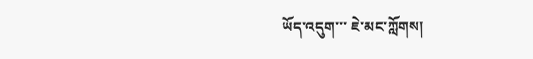ཡོད་འདུག་་་ ཇེ་མང་ཀློགས།